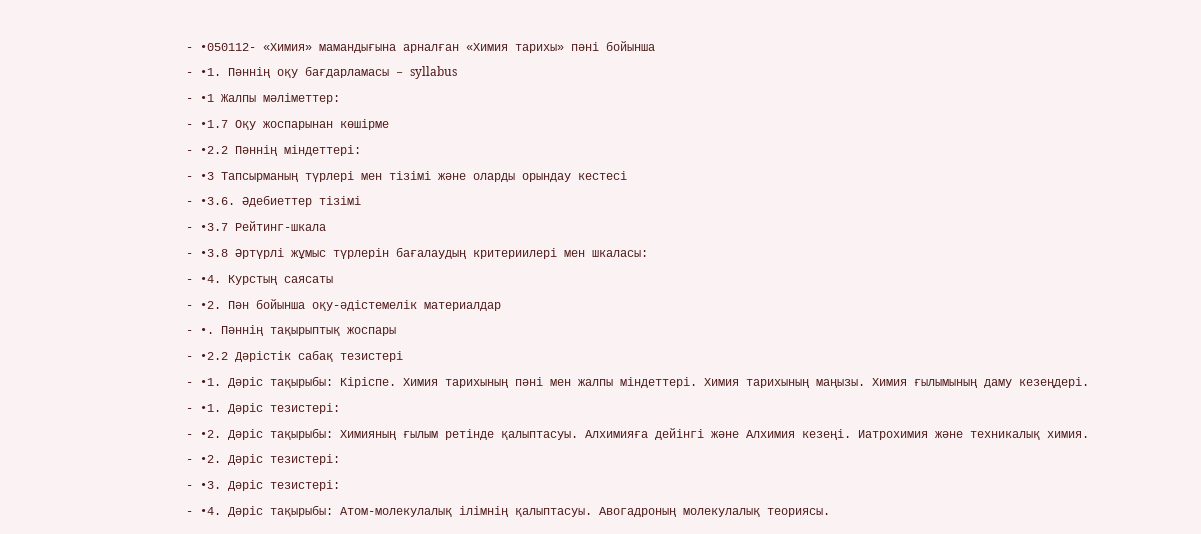- •050112- «Химия» мамандығына арналған «Химия тарихы» пәні бойынша
- •1. Пәннің оқу бағдарламасы – syllabus
- •1 Жалпы мәліметтер:
- •1.7 Оқу жоспарынан көшірме
- •2.2 Пәннің міндеттері:
- •3 Тапсырманың түрлері мен тізімі және оларды орындау кестесі
- •3.6. Әдебиеттер тізімі
- •3.7 Рейтинг-шкала
- •3.8 Әртүрлі жұмыс түрлерін бағалаудың критериилері мен шкаласы:
- •4. Курстың саясаты
- •2. Пән бойынша оқу-әдістемелік материалдар
- •. Пәннің тақырыптық жоспары
- •2.2 Дәрістік сабақ тезистері
- •1. Дәріс тақырыбы: Кіріспе. Химия тарихының пәні мен жалпы міндеттері. Химия тарихының маңызы. Химия ғылымының даму кезеңдері.
- •1. Дәріс тезистері:
- •2. Дәріс тақырыбы: Химияның ғылым ретінде қалыптасуы. Алхимияға дейінгі және Алхимия кезеңі. Иатрохимия және техникалық химия.
- •2. Дәріс тезистері:
- •3. Дәріс тезистері:
- •4. Дәріс тақырыбы: Атом-молекулалық ілімнің қалыптасуы. Авогадроның молекулалық теориясы.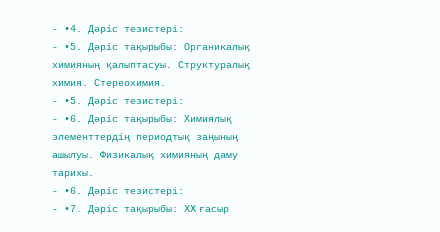- •4. Дәріс тезистері:
- •5. Дәріс тақырыбы: Органикалық химияның қалыптасуы. Структуралық химия. Стереохимия.
- •5. Дәріс тезистері:
- •6. Дәріс тақырыбы: Химиялық элементтердің периодтық заңының ашылуы. Физикалық химияның даму тарихы.
- •6. Дәріс тезистері:
- •7. Дәріс тақырыбы: XX ғасыр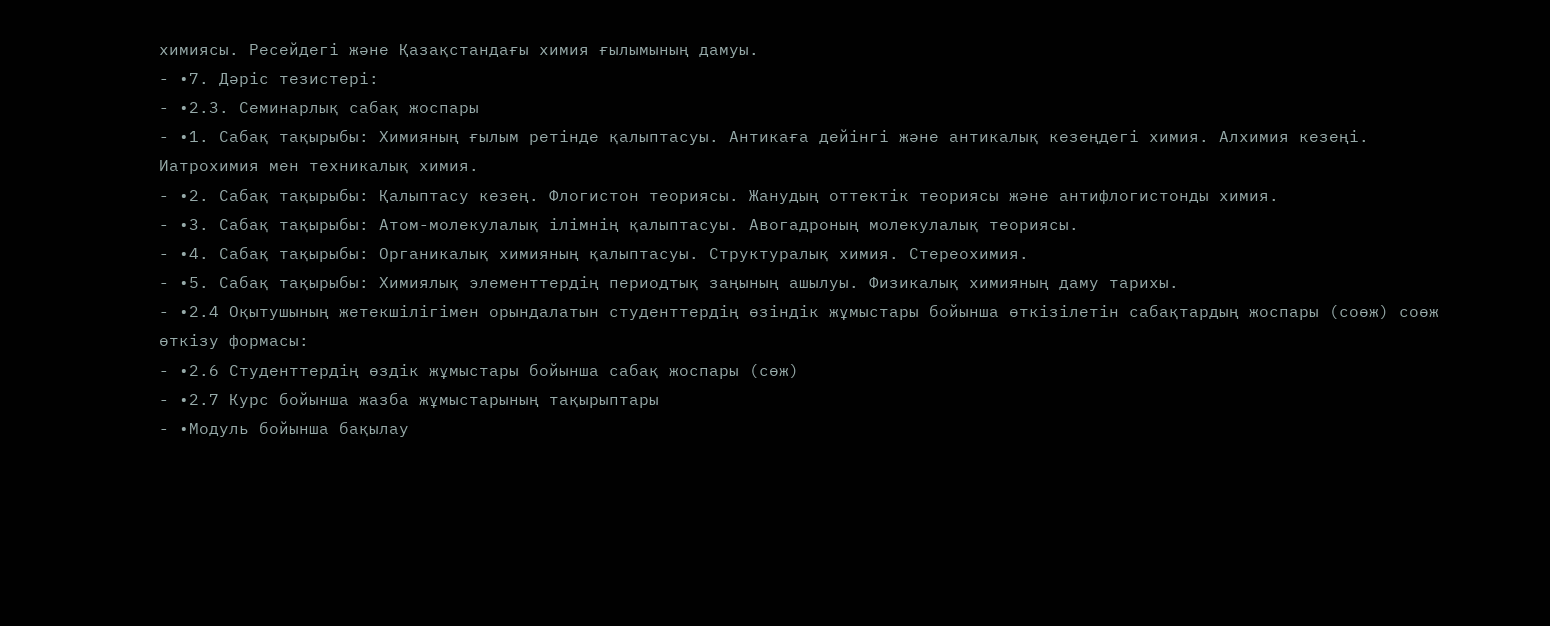химиясы. Ресейдегі және Қазақстандағы химия ғылымының дамуы.
- •7. Дәріс тезистері:
- •2.3. Семинарлық сабақ жоспары
- •1. Сабақ тақырыбы: Химияның ғылым ретінде қалыптасуы. Антикаға дейінгі және антикалық кезеңдегі химия. Алхимия кезеңі. Иатрохимия мен техникалық химия.
- •2. Сабақ тақырыбы: Қалыптасу кезең. Флогистон теориясы. Жанудың оттектік теориясы және антифлогистонды химия.
- •3. Сабақ тақырыбы: Атом-молекулалық ілімнің қалыптасуы. Авогадроның молекулалық теориясы.
- •4. Сабақ тақырыбы: Органикалық химияның қалыптасуы. Структуралық химия. Стереохимия.
- •5. Сабақ тақырыбы: Химиялық элементтердің периодтық заңының ашылуы. Физикалық химияның даму тарихы.
- •2.4 Оқытушының жетекшілігімен орындалатын студенттердің өзіндік жұмыстары бойынша өткізілетін сабақтардың жоспары (соөж) соөж өткізу формасы:
- •2.6 Студенттердің өздік жұмыстары бойынша сабақ жоспары (сөж)
- •2.7 Курс бойынша жазба жұмыстарының тақырыптары
- •Модуль бойынша бақылау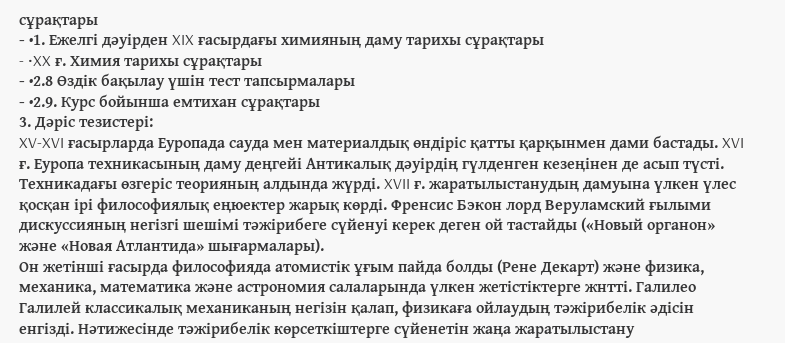сұрақтары
- •1. Ежелгі дәуірден XIX ғасырдағы химияның даму тарихы сұрақтары
- •XX ғ. Химия тарихы сұрақтары
- •2.8 Өздік бақылау үшін тест тапсырмалары
- •2.9. Курс бойынша емтихан сұрақтары
3. Дәріс тезистері:
XV-XVI ғасырларда Еуропада сауда мен материалдық өндіріс қатты қарқынмен дами бастады. XVI ғ. Еуропа техникасының даму деңгейі Антикалық дәуірдің гүлденген кезеңінен де асып түсті. Техникадағы өзгеріс теорияның алдында жүрді. XVII ғ. жаратылыстанудың дамуына үлкен үлес қосқан ірі философиялық еңюектер жарық көрді. Френсис Бэкон лорд Веруламский ғылыми дискуссияның негізгі шешімі тәжірибеге сүйенуі керек деген ой тастайды («Новый органон» және «Новая Атлантида» шығармалары).
Он жетінші ғасырда философияда атомистік ұғым пайда болды (Рене Декарт) және физика, механика, математика және астрономия салаларында үлкен жетістіктерге жнтті. Галилео Галилей классикалық механиканың негізін қалап, физикаға ойлаудың тәжірибелік әдісін енгізді. Нәтижесінде тәжірибелік көрсеткіштерге сүйенетін жаңа жаратылыстану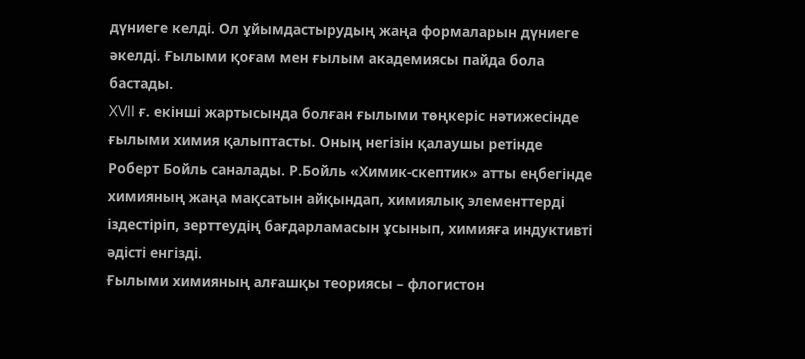дүниеге келді. Ол ұйымдастырудың жаңа формаларын дүниеге әкелді. Ғылыми қоғам мен ғылым академиясы пайда бола бастады.
XVII ғ. екінші жартысында болған ғылыми төңкеріс нәтижесінде ғылыми химия қалыптасты. Оның негізін қалаушы ретінде Роберт Бойль саналады. Р.Бойль «Химик-скептик» атты еңбегінде химияның жаңа мақсатын айқындап, химиялық элементтерді іздестіріп, зерттеудің бағдарламасын ұсынып, химияға индуктивті әдісті енгізді.
Ғылыми химияның алғашқы теориясы – флогистон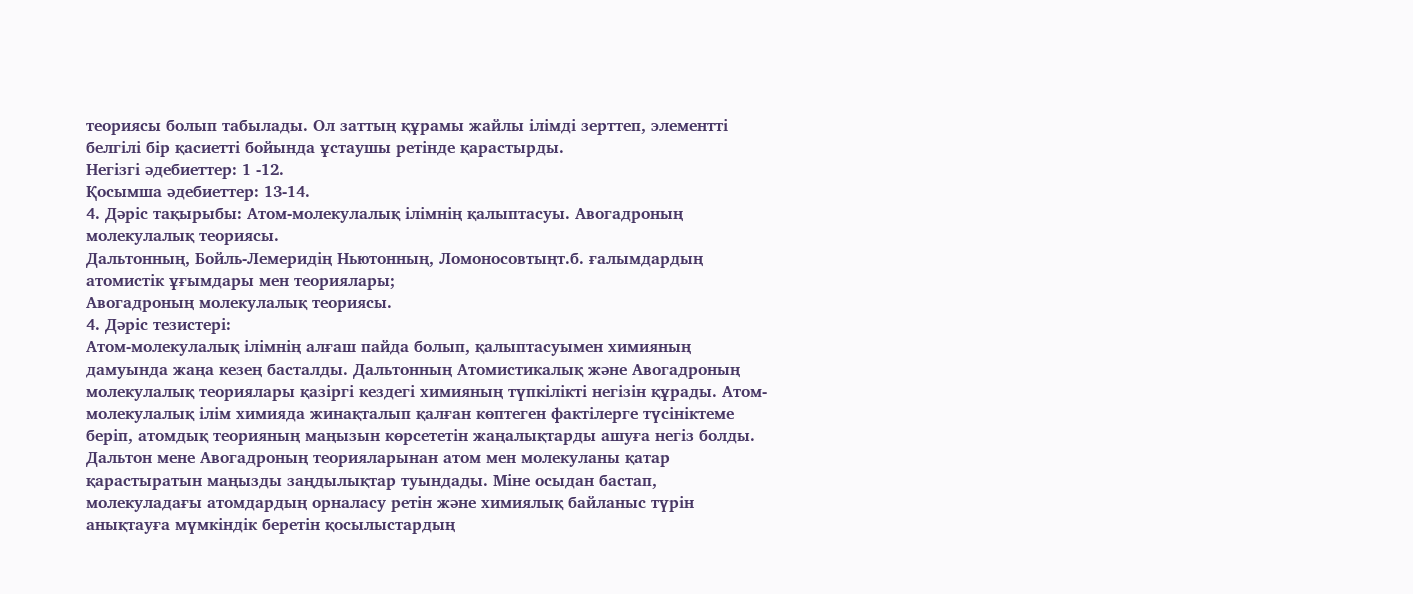теориясы болып табылады. Ол заттың құрамы жайлы ілімді зерттеп, элементті белгілі бір қасиетті бойында ұстаушы ретінде қарастырды.
Негізгі әдебиеттер: 1 -12.
Қосымша әдебиеттер: 13-14.
4. Дәріс тақырыбы: Атом-молекулалық ілімнің қалыптасуы. Авогадроның молекулалық теориясы.
Дальтонның, Бойль-Лемеридің Ньютонның, Ломоносовтыңт.б. ғалымдардың атомистік ұғымдары мен теориялары;
Авогадроның молекулалық теориясы.
4. Дәріс тезистері:
Атом-молекулалық ілімнің алғаш пайда болып, қалыптасуымен химияның дамуында жаңа кезең басталды. Дальтонның Атомистикалық және Авогадроның молекулалық теориялары қазіргі кездегі химияның түпкілікті негізін құрады. Атом-молекулалық ілім химияда жинақталып қалған көптеген фактілерге түсініктеме беріп, атомдық теорияның маңызын көрсететін жаңалықтарды ашуға негіз болды. Дальтон мене Авогадроның теорияларынан атом мен молекуланы қатар қарастыратын маңызды заңдылықтар туындады. Міне осыдан бастап, молекуладағы атомдардың орналасу ретін және химиялық байланыс түрін анықтауға мүмкіндік беретін қосылыстардың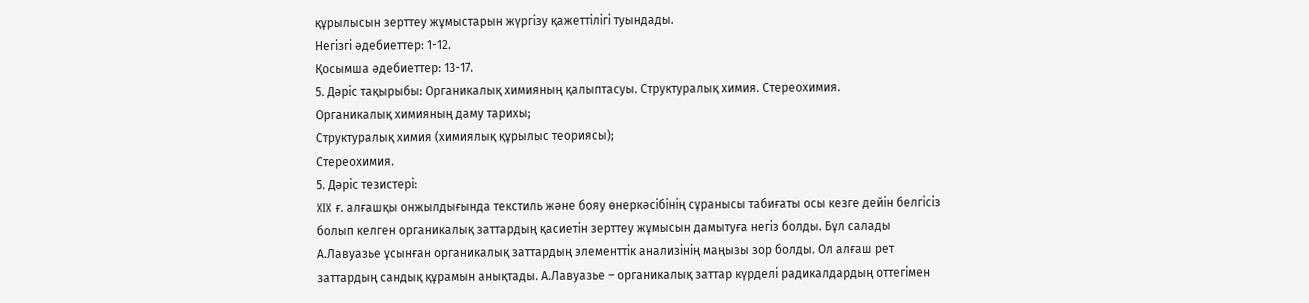құрылысын зерттеу жұмыстарын жүргізу қажеттілігі туындады.
Негізгі әдебиеттер: 1-12.
Қосымша әдебиеттер: 13-17.
5. Дәріс тақырыбы: Органикалық химияның қалыптасуы. Структуралық химия. Стереохимия.
Органикалық химияның даму тарихы;
Структуралық химия (химиялық құрылыс теориясы);
Стереохимия.
5. Дәріс тезистері:
XIX ғ. алғашқы онжылдығында текстиль және бояу өнеркәсібінің сұранысы табиғаты осы кезге дейін белгісіз болып келген органикалық заттардың қасиетін зерттеу жұмысын дамытуға негіз болды. Бұл салады А.Лавуазье ұсынған органикалық заттардың элементтік анализінің маңызы зор болды. Ол алғаш рет заттардың сандық құрамын анықтады. А.Лавуазье – органикалық заттар күрделі радикалдардың оттегімен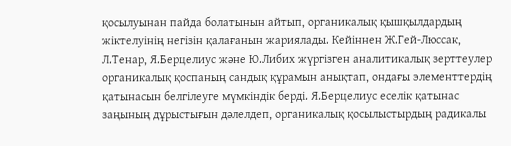қосылуынан пайда болатынын айтып, органикалық қышқылдардың жіктелуінің негізін қалағанын жариялады. Кейіннен Ж.Гей-Люссак, Л.Тенар, Я.Берцелиус және Ю.Либих жүргізген аналитикалық зерттеулер органикалық қоспаның сандық құрамын анықтап, ондағы элементтердің қатынасын белгілеуге мүмкіндік берді. Я.Берцелиус еселік қатынас заңының дұрыстығын дәлелдеп, органикалық қосылыстырдың радикалы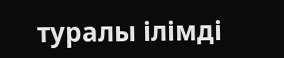туралы ілімді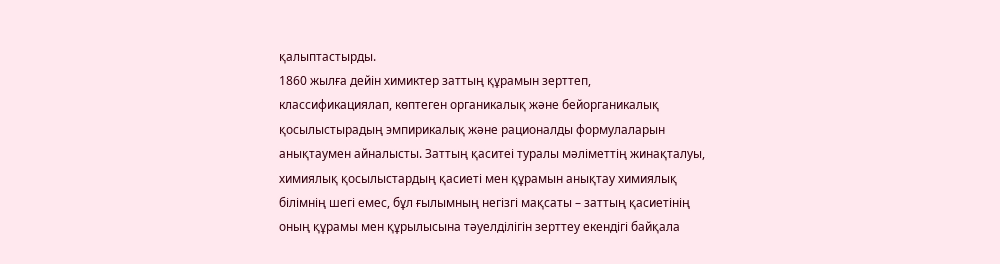қалыптастырды.
1860 жылға дейін химиктер заттың құрамын зерттеп, классификациялап, көптеген органикалық және бейорганикалық қосылыстырадың эмпирикалық және рационалды формулаларын анықтаумен айналысты. Заттың қаситеі туралы мәліметтің жинақталуы, химиялық қосылыстардың қасиеті мен құрамын анықтау химиялық білімнің шегі емес, бұл ғылымның негізгі мақсаты – заттың қасиетінің оның құрамы мен құрылысына тәуелділігін зерттеу екендігі байқала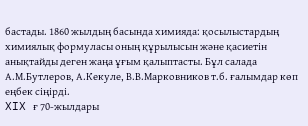бастады. 1860 жылдың басында химияда: қосылыстардың химиялық формуласы оның құрылысын және қасиетін анықтайды деген жаңа ұғым қалыптасты. Бұл салада А.М.Бутлеров, А.Кекуле, В.В.Марковников т.б. ғалымдар көп еңбек сіңірді.
XIX ғ 70-жылдары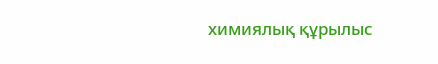химиялық құрылыс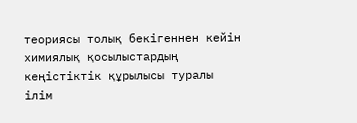теориясы толық бекігеннен кейін химиялық қосылыстардың кеңістіктік құрылысы туралы ілім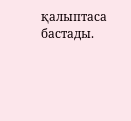қалыптаса бастады.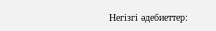Негізгі әдебиеттер: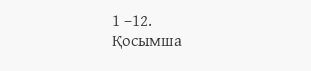1 –12.
Қосымша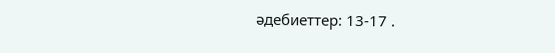әдебиеттер: 13-17 .